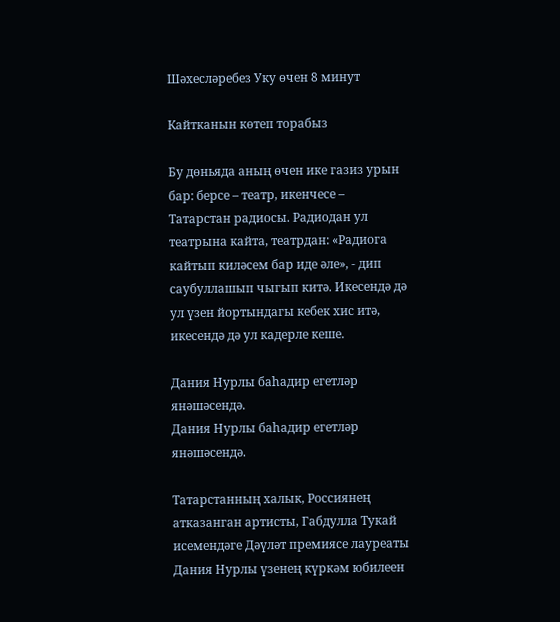Шәхесләребез Уку өчен 8 минут

Кайтканын көтеп торабыз

Бу дөньяда аның өчен ике газиз урын бар: берсе – театр, икенчесе – Татарстан радиосы. Радиодан ул театрына кайта, театрдан: «Радиога кайтып киләсем бар иде әле», - дип саубуллашып чыгып китә. Икесендә дә ул үзен йортындагы кебек хис итә, икесендә дә ул кадерле кеше.

Дания Нурлы баһадир егетләр янәшәсендә.
Дания Нурлы баһадир егетләр янәшәсендә.

Татарстанның халык, Россиянең атказанган артисты, Габдулла Тукай исемендәге Дәүләт премиясе лауреаты Дания Нурлы үзенең күркәм юбилеен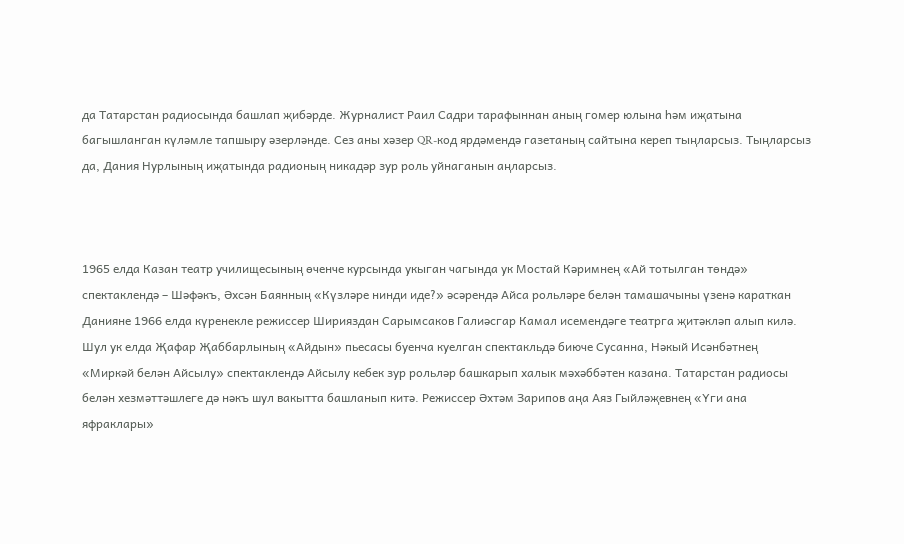да Татарстан радиосында башлап җибәрде. Журналист Раил Садри тарафыннан аның гомер юлына һәм иҗатына багышланган күләмле тапшыру әзерләнде. Сез аны хәзер QR-код ярдәмендә газетаның сайтына кереп тыңларсыз. Тыңларсыз да, Дания Нурлының иҗатында радионың никадәр зур роль уйнаганын аңларсыз.



1965 елда Казан театр училищесының өченче курсында укыган чагында ук Мостай Кәримнең «Ай тотылган төндә» спектаклендә – Шәфәкъ, Әхсән Баянның «Күзләре нинди иде?» әсәрендә Айса рольләре белән тамашачыны үзенә караткан Данияне 1966 елда күренекле режиссер Ширияздан Сарымсаков Галиәсгар Камал исемендәге театрга җитәкләп алып килә. Шул ук елда Җафар Җаббарлының «Айдын» пьесасы буенча куелган спектакльдә биюче Сусанна, Нәкый Исәнбәтнең «Миркәй белән Айсылу» спектаклендә Айсылу кебек зур рольләр башкарып халык мәхәббәтен казана. Татарстан радиосы белән хезмәттәшлеге дә нәкъ шул вакытта башланып китә. Режиссер Әхтәм Зарипов аңа Аяз Гыйләҗевнең «Үги ана яфраклары»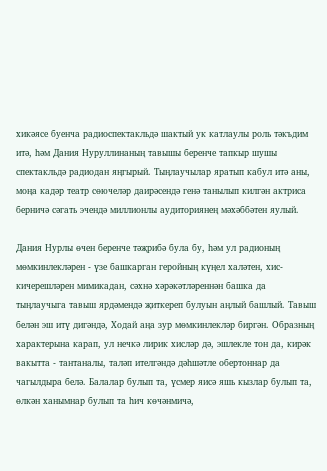хикәясе буенча радиоспектакльдә шактый ук катлаулы роль тәкъдим итә, һәм Дания Нуруллинаның тавышы беренче тапкыр шушы спектакльдә радиодан яңгырый. Тыңлаучылар яратып кабул итә аны, моңа кадәр театр сөючеләр даирәсендә генә танылып килгән актриса берничә сәгать эчендә миллионлы аудиториянең мәхәббәтен яулый.

Дания Нурлы өчен беренче тәҗрибә була бу, һәм ул радионың мөмкинлекләрен - үзе башкарган геройның күңел халәтен, хис-кичерешләрен мимикадан, сәхнә хәрәкәтләреннән башка да тыңлаучыга тавыш ярдәмендә җиткереп булуын аңлый башлый. Тавыш белән эш итү дигәндә, Ходай аңа зур мөмкинлекләр биргән. Образның характерына карап, ул нечкә лирик хисләр дә, эшлекле тон да, кирәк вакытта - тантаналы, таләп ителгәндә дәһшәтле обертоннар да чагылдыра белә. Балалар булып та, үсмер яисә яшь кызлар булып та, өлкән ханымнар булып та һич көчәнмичә,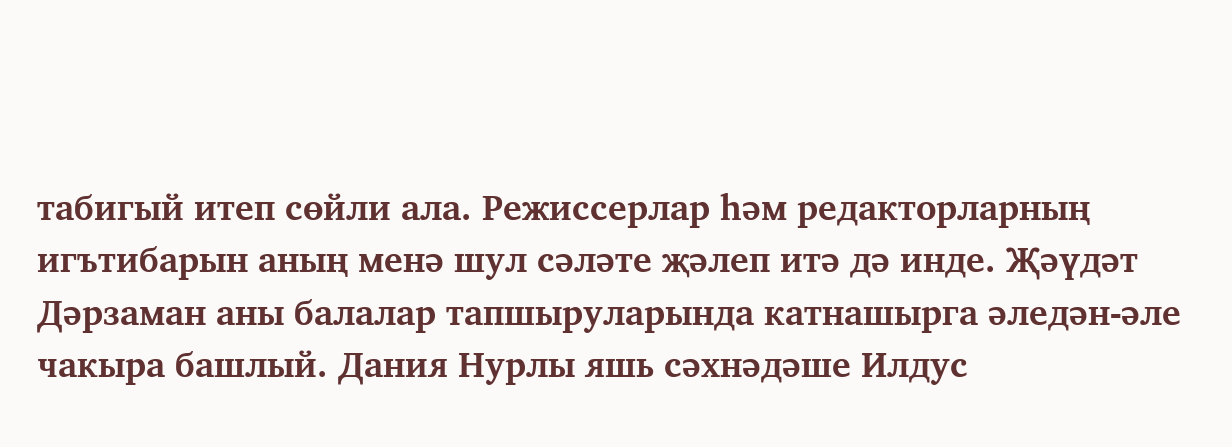табигый итеп сөйли ала. Режиссерлар һәм редакторларның игътибарын аның менә шул сәләте җәлеп итә дә инде. Җәүдәт Дәрзаман аны балалар тапшыруларында катнашырга әледән-әле чакыра башлый. Дания Нурлы яшь сәхнәдәше Илдус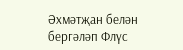Әхмәтҗан белән бергәләп Флүс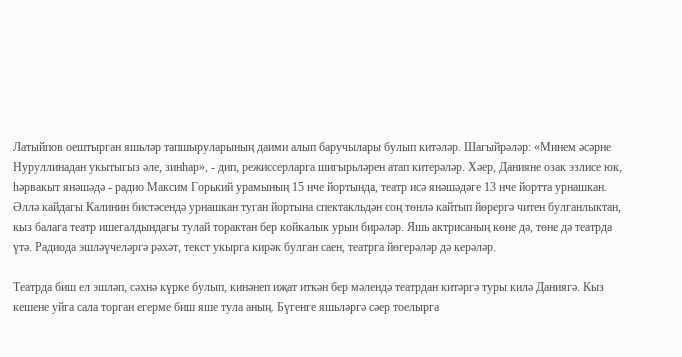Латыйпов оештырган яшьләр тапшыруларының даими алып баручылары булып китәләр. Шагыйрәләр: «Минем әсәрне Нуруллинадан укытыгыз әле, зинһар», - дип, режиссерларга шигырьләрен атап китерәләр. Хәер, Данияне озак эзлисе юк, һәрвакыт янәшәдә - радио Максим Горький урамының 15 нче йортында, театр исә янәшәдәге 13 нче йортта урнашкан. Әллә кайдагы Калинин бистәсендә урнашкан туган йортына спектакльдән соң төнлә кайтып йөрергә читен булганлыктан, кыз балага театр ишегалдындагы тулай торактан бер койкалык урын бирәләр. Яшь актрисаның көне дә, төне дә театрда үтә. Радиода эшләүчеләргә рәхәт, текст укырга кирәк булган саен, театрга йөгерәләр дә керәләр.

Театрда биш ел эшләп, сәхнә күрке булып, кинәнеп иҗат иткән бер мәлендә театрдан китәргә туры килә Даниягә. Кыз кешене уйга сала торган егерме биш яше тула аның. Бүгенге яшьләргә сәер тоелырга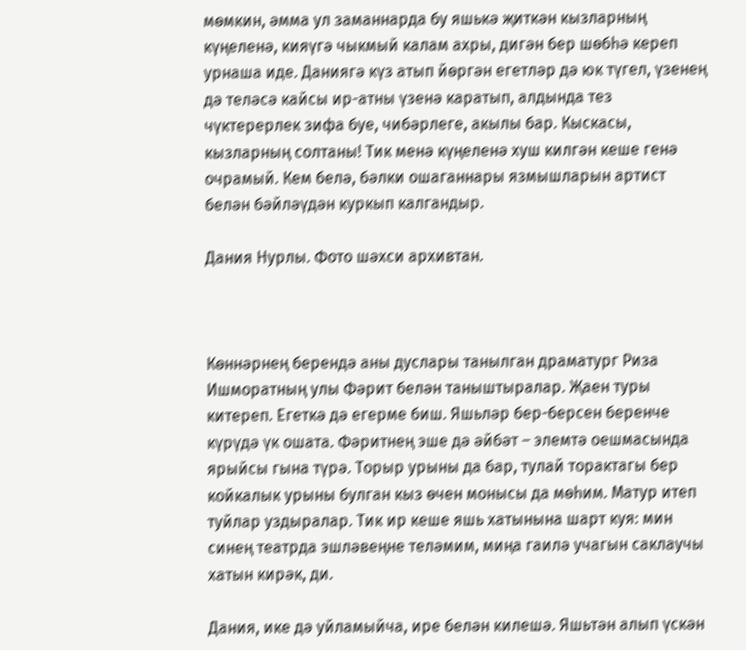мөмкин, әмма ул заманнарда бу яшькә җиткән кызларның күңеленә, кияүгә чыкмый калам ахры, дигән бер шөбһә кереп урнаша иде. Даниягә күз атып йөргән егетләр дә юк түгел, үзенең дә теләсә кайсы ир-атны үзенә каратып, алдында тез чүктерерлек зифа буе, чибәрлеге, акылы бар. Кыскасы, кызларның солтаны! Тик менә күңеленә хуш килгән кеше генә очрамый. Кем белә, бәлки ошаганнары язмышларын артист белән бәйләүдән куркып калгандыр.

Дания Нурлы. Фото шәхси архивтан.



Көннәрнең берендә аны дуслары танылган драматург Риза Ишморатның улы Фәрит белән таныштыралар. Җаен туры китереп. Егеткә дә егерме биш. Яшьләр бер-берсен беренче күрүдә үк ошата. Фәритнең эше дә әйбәт – элемтә оешмасында ярыйсы гына түрә. Торыр урыны да бар, тулай торактагы бер койкалык урыны булган кыз өчен монысы да мөһим. Матур итеп туйлар уздыралар. Тик ир кеше яшь хатынына шарт куя: мин синең театрда эшләвеңне теләмим, миңа гаилә учагын саклаучы хатын кирәк, ди.

Дания, ике дә уйламыйча, ире белән килешә. Яшьтән алып үскән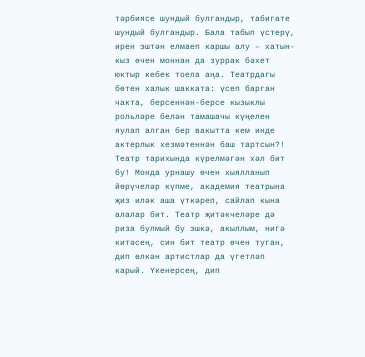тәрбиясе шундый булгандыр, табигате шундый булгандыр. Бала табып үстерү, ирен эштән елмаеп каршы алу – хатын-кыз өчен моннан да зуррак бәхет юктыр кебек тоела аңа. Театрдагы бөтен халык шакката: үсеп барган чакта, берсеннән-берсе кызыклы рольләре белән тамашачы күңелен яулап алган бер вакытта кем инде актерлык хезмәтеннән баш тартсын?! Театр тарихында күрелмәгән хәл бит бу! Монда урнашу өчен хыялланып йөрүчеләр күпме, академия театрына җиз иләк аша үткәреп, сайлап кына алалар бит. Театр җитәкчеләре дә риза булмый бу эшкә, акыллым, нигә китәсең, син бит театр өчен туган, дип өлкән артистлар да үгетләп карый. Үкенерсең, дип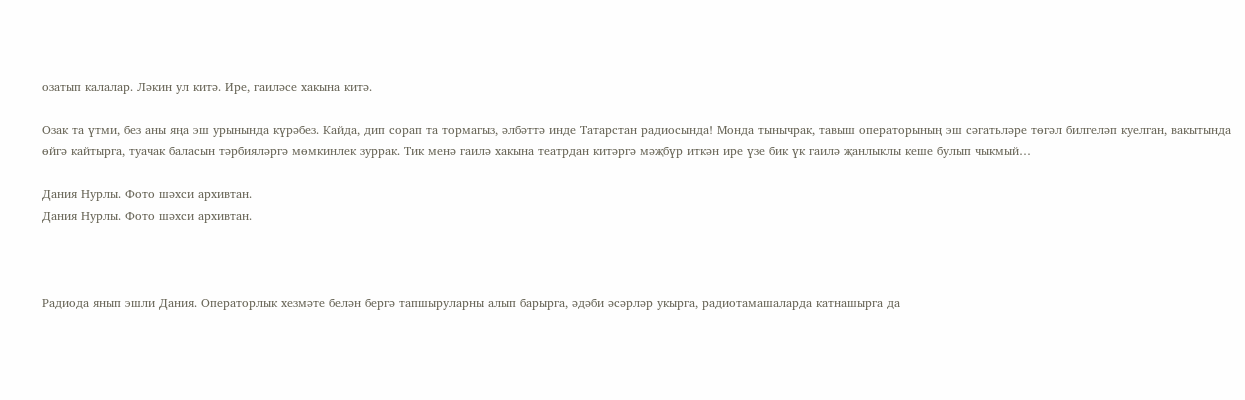озатып калалар. Ләкин ул китә. Ире, гаиләсе хакына китә.

Озак та үтми, без аны яңа эш урынында күрәбез. Кайда, дип сорап та тормагыз, әлбәттә инде Татарстан радиосында! Монда тынычрак, тавыш операторының эш сәгатьләре төгәл билгеләп куелган, вакытында өйгә кайтырга, туачак баласын тәрбияләргә мөмкинлек зуррак. Тик менә гаилә хакына театрдан китәргә мәҗбүр иткән ире үзе бик үк гаилә җанлыклы кеше булып чыкмый…

Дания Нурлы. Фото шәхси архивтан.
Дания Нурлы. Фото шәхси архивтан.



Радиода янып эшли Дания. Операторлык хезмәте белән бергә тапшыруларны алып барырга, әдәби әсәрләр укырга, радиотамашаларда катнашырга да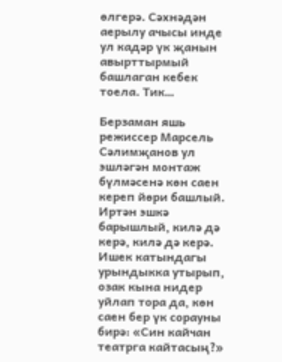өлгерә. Сәхнәдән аерылу ачысы инде ул кадәр үк җанын авырттырмый башлаган кебек тоела. Тик…

Берзаман яшь режиссер Марсель Сәлимҗанов ул эшләгән монтаж бүлмәсенә көн саен кереп йөри башлый. Иртән эшкә барышлый, килә дә керә, килә дә керә. Ишек катындагы урындыкка утырып, озак кына нидер уйлап тора да, көн саен бер үк сорауны бирә: «Син кайчан театрга кайтасың?»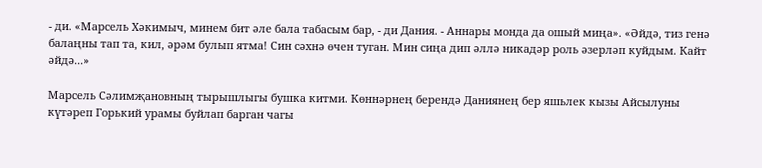- ди. «Марсель Хәкимыч, минем бит әле бала табасым бар, - ди Дания. - Аннары монда да ошый миңа». «Әйдә, тиз генә балаңны тап та, кил, әрәм булып ятма! Син сәхнә өчен туган. Мин сиңа дип әллә никадәр роль әзерләп куйдым. Кайт әйдә...»

Марсель Сәлимҗановның тырышлыгы бушка китми. Көннәрнең берендә Даниянең бер яшьлек кызы Айсылуны күтәреп Горький урамы буйлап барган чагы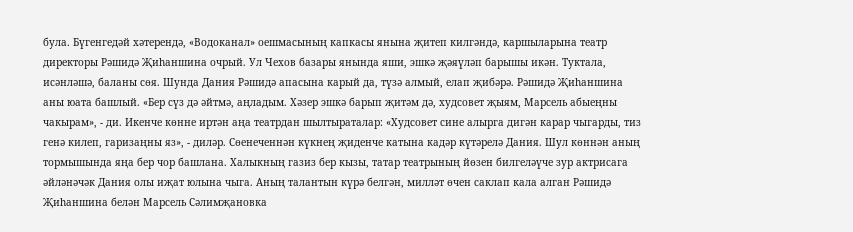була. Бүгенгедәй хәтерендә, «Водоканал» оешмасының капкасы янына җитеп килгәндә, каршыларына театр директоры Рәшидә Җиһаншина очрый. Ул Чехов базары янында яши, эшкә җәяүләп барышы икән. Туктала, исәнләшә, баланы сөя. Шунда Дания Рәшидә апасына карый да, түзә алмый, елап җибәрә. Рәшидә Җиһаншина аны юата башлый. «Бер сүз дә әйтмә, аңладым. Хәзер эшкә барып җитәм дә, худсовет җыям, Марсель абыеңны чакырам», - ди. Икенче көнне иртән аңа театрдан шылтыраталар: «Худсовет сине алырга дигән карар чыгарды, тиз генә килеп, гаризаңны яз», - диләр. Сөенеченнән күкнең җиденче катына кадәр күтәрелә Дания. Шул көннән аның тормышында яңа бер чор башлана. Халыкның газиз бер кызы, татар театрының йөзен билгеләүче зур актрисага әйләнәчәк Дания олы иҗат юлына чыга. Аның талантын күрә белгән, милләт өчен саклап кала алган Рәшидә Җиһаншина белән Марсель Сәлимҗановка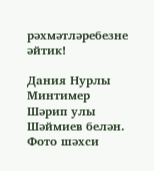рәхмәтләребезне әйтик!

Дания Нурлы Минтимер Шәрип улы Шәймиев белән. Фото шәхси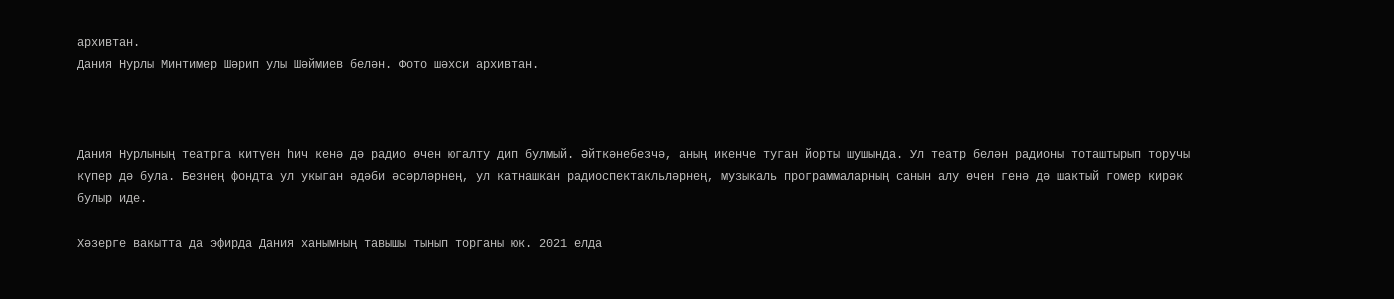архивтан.
Дания Нурлы Минтимер Шәрип улы Шәймиев белән. Фото шәхси архивтан.



Дания Нурлының театрга китүен һич кенә дә радио өчен югалту дип булмый. Әйткәнебезчә, аның икенче туган йорты шушында. Ул театр белән радионы тоташтырып торучы күпер дә була. Безнең фондта ул укыган әдәби әсәрләрнең, ул катнашкан радиоспектакльләрнең, музыкаль программаларның санын алу өчен генә дә шактый гомер кирәк булыр иде.

Хәзерге вакытта да эфирда Дания ханымның тавышы тынып торганы юк. 2021 елда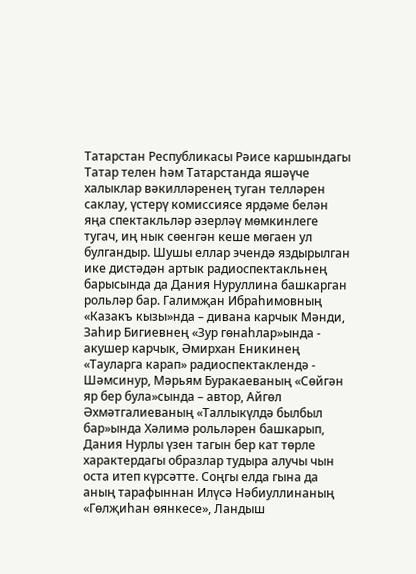Татарстан Республикасы Рәисе каршындагы Татар телен һәм Татарстанда яшәүче халыклар вәкилләренең туган телләрен саклау, үстерү комиссиясе ярдәме белән яңа спектакльләр әзерләү мөмкинлеге тугач, иң нык сөенгән кеше мөгаен ул булгандыр. Шушы еллар эчендә яздырылган ике дистәдән артык радиоспектакльнең барысында да Дания Нуруллина башкарган рольләр бар. Галимҗан Ибраһимовның «Казакъ кызы»нда – дивана карчык Мәнди, Заһир Бигиевнең «Зур гөнаһлар»ында - акушер карчык, Әмирхан Еникинең «Тауларга карап» радиоспектаклендә - Шәмсинур, Мәрьям Буракаеваның «Сөйгән яр бер була»сында – автор, Айгөл Әхмәтгалиеваның «Таллыкүлдә былбыл бар»ында Хәлимә рольләрен башкарып, Дания Нурлы үзен тагын бер кат төрле характердагы образлар тудыра алучы чын оста итеп күрсәтте. Соңгы елда гына да аның тарафыннан Илүсә Нәбиуллинаның «Гөлҗиһан өянкесе», Ландыш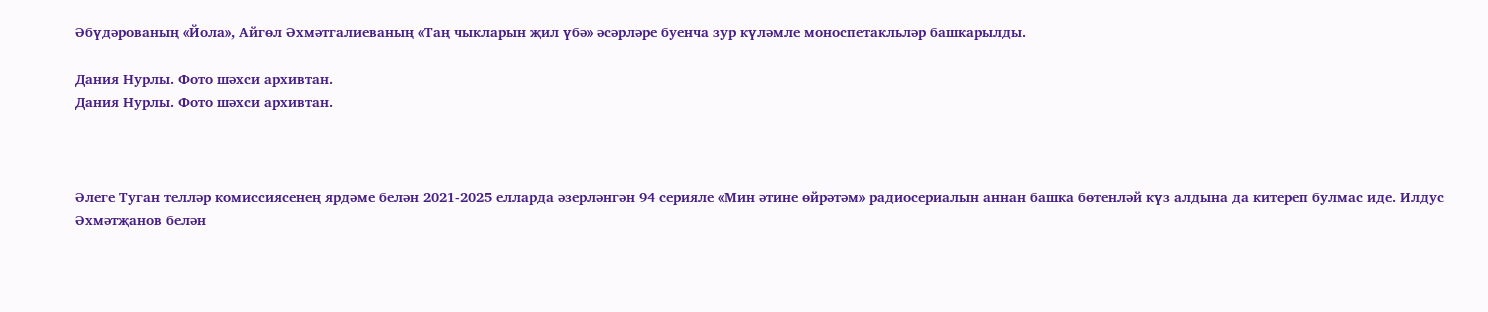Әбүдәрованың «Йола», Айгөл Әхмәтгалиеваның «Таң чыкларын җил үбә» әсәрләре буенча зур күләмле моноспетакльләр башкарылды.

Дания Нурлы. Фото шәхси архивтан.
Дания Нурлы. Фото шәхси архивтан.



Әлеге Туган телләр комиссиясенең ярдәме белән 2021-2025 елларда әзерләнгән 94 серияле «Мин әтине өйрәтәм» радиосериалын аннан башка бөтенләй күз алдына да китереп булмас иде. Илдус Әхмәтҗанов белән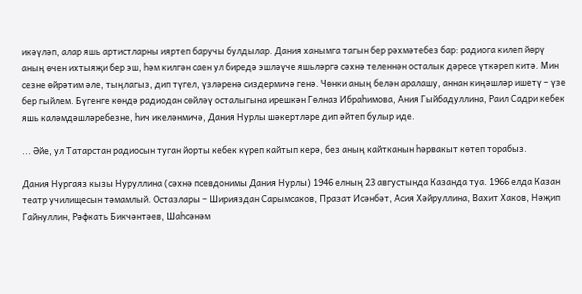икәүләп, алар яшь артистларны ияртеп баручы булдылар. Дания ханымга тагын бер рәхмәтебез бар: радиога килеп йөрү аның өчен ихтыяҗи бер эш, һәм килгән саен ул биредә эшләүче яшьләргә сәхнә теленнән осталык дәресе үткәреп китә. Мин сезне өйрәтим әле, тыңлагыз, дип түгел, үзләренә сиздермичә генә. Чөнки аның белән аралашу, аннан киңәшләр ишетү – үзе бер гыйлем. Бүгенге көндә радиодан сөйләү осталыгына ирешкән Гөлназ Ибраһимова, Ания Гыйбадуллина, Раил Садри кебек яшь каләмдәшләребезне, һич икеләнмичә, Дания Нурлы шәкертләре дип әйтеп булыр иде.

... Әйе, ул Татарстан радиосын туган йорты кебек күреп кайтып керә, без аның кайтканын һәрвакыт көтеп торабыз.

Дания Нургаяз кызы Нуруллина (сәхнә псевдонимы Дания Нурлы) 1946 елның 23 августында Казанда туа. 1966 елда Казан театр училищесын тәмамлый. Остазлары – Ширияздан Сарымсаков, Празат Исәнбәт, Асия Хәйруллина, Вахит Хаков, Нәҗип Гайнуллин, Рәфкать Бикчәнтәев, Шаһсәнәм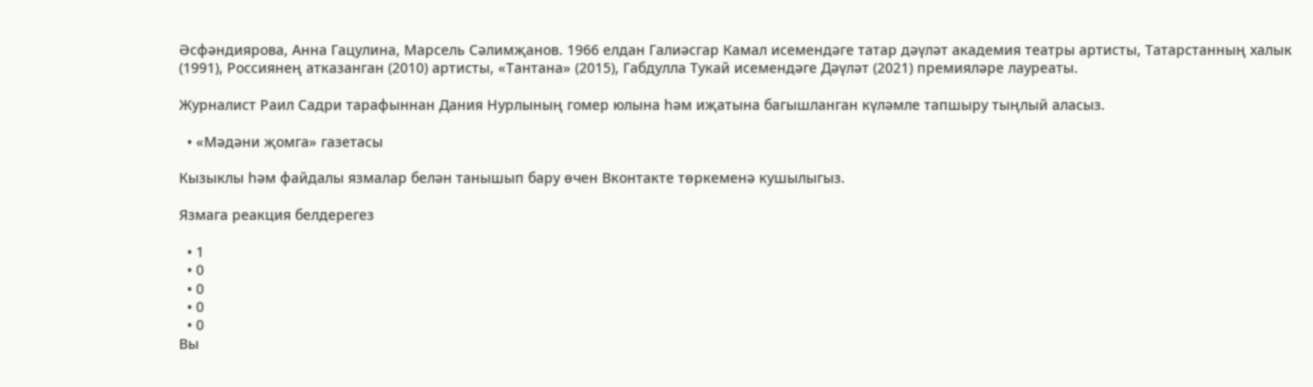Әсфәндиярова, Анна Гацулина, Марсель Сәлимҗанов. 1966 елдан Галиәсгар Камал исемендәге татар дәүләт академия театры артисты, Татарстанның халык (1991), Россиянең атказанган (2010) артисты, «Тантана» (2015), Габдулла Тукай исемендәге Дәүләт (2021) премияләре лауреаты.

Журналист Раил Садри тарафыннан Дания Нурлының гомер юлына һәм иҗатына багышланган күләмле тапшыру тыңлый аласыз.

  • «Мәдәни җомга» газетасы

Кызыклы һәм файдалы язмалар белән танышып бару өчен Вконтакте төркеменә кушылыгыз.

Язмага реакция белдерегез

  • 1
  • 0
  • 0
  • 0
  • 0
Вы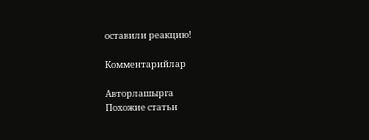оставили реакцию!

Комментарийлар

Авторлашырга
Похожие статьи